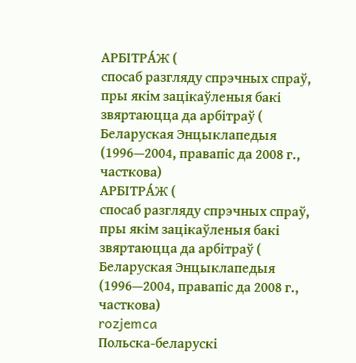АРБІТРА́Ж (
спосаб разгляду спрэчных спраў, пры якім зацікаўленыя бакі звяртаюцца да арбітраў (
Беларуская Энцыклапедыя (1996—2004, правапіс да 2008 г., часткова)
АРБІТРА́Ж (
спосаб разгляду спрэчных спраў, пры якім зацікаўленыя бакі звяртаюцца да арбітраў (
Беларуская Энцыклапедыя (1996—2004, правапіс да 2008 г., часткова)
rozjemca
Польска-беларускі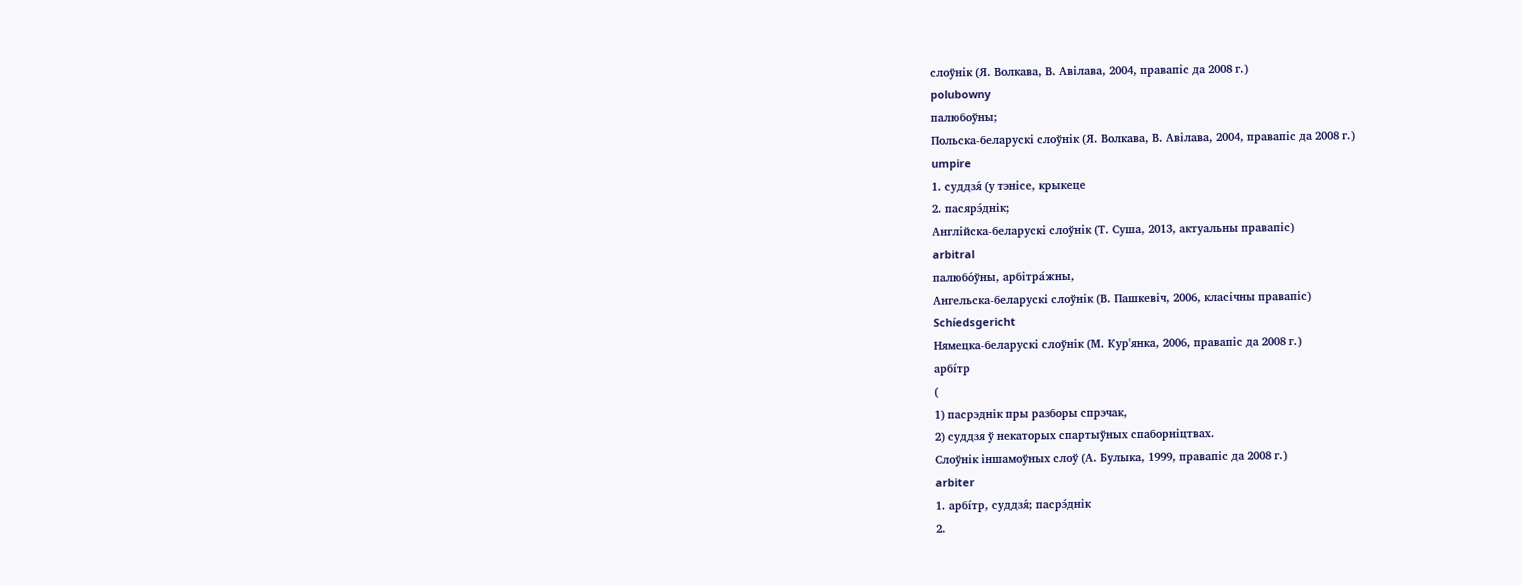слоўнік (Я. Волкава, В. Авілава, 2004, правапіс да 2008 г.)
polubowny
палюбоўны;
Польска-беларускі слоўнік (Я. Волкава, В. Авілава, 2004, правапіс да 2008 г.)
umpire
1. суддзя́ (у тэнісе, крыкеце
2. пасярэ́днік;
Англійска-беларускі слоўнік (Т. Суша, 2013, актуальны правапіс)
arbitral
палюбо́ўны, арбітра́жны,
Ангельска-беларускі слоўнік (В. Пашкевіч, 2006, класічны правапіс)
Schíedsgericht
Нямецка-беларускі слоўнік (М. Кур'янка, 2006, правапіс да 2008 г.)
арбі́тр
(
1) пасрэднік пры разборы спрэчак,
2) суддзя ў некаторых спартыўных спаборніцтвах.
Слоўнік іншамоўных слоў (А. Булыка, 1999, правапіс да 2008 г.)
arbiter
1. арбі́тр, суддзя́; пасрэ́днік
2.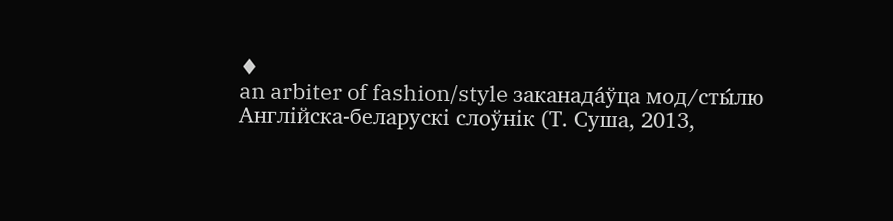♦
an arbiter of fashion/style заканада́ўца мод/сты́лю
Англійска-беларускі слоўнік (Т. Суша, 2013,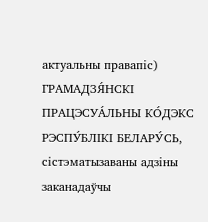актуальны правапіс)
ГРАМАДЗЯ́НСКІ ПРАЦЭСУА́ЛЬНЫ КО́ДЭКС РЭСПУ́БЛІКІ БЕЛАРУ́СЬ,
сістэматызаваны адзіны заканадаўчы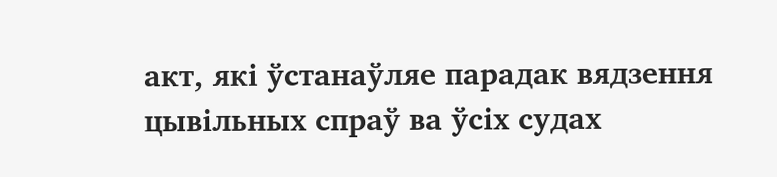акт, які ўстанаўляе парадак вядзення цывільных спраў ва ўсіх судах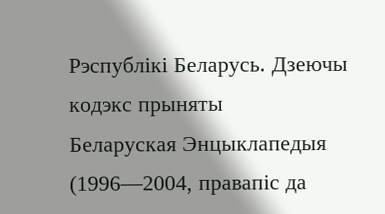Рэспублікі Беларусь. Дзеючы кодэкс прыняты
Беларуская Энцыклапедыя (1996—2004, правапіс да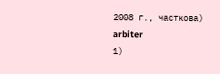2008 г., часткова)
arbiter
1)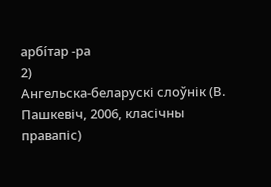арбі́тар -ра
2)
Ангельска-беларускі слоўнік (В. Пашкевіч, 2006, класічны правапіс)